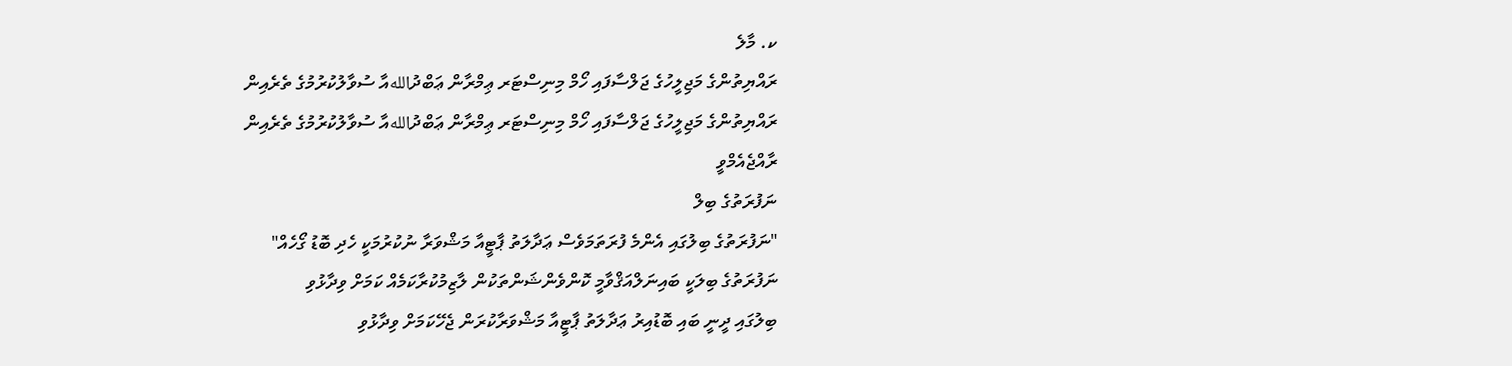ކ. މާލެ
ރައްޔިތުންގެ މަޖިލީހުގެ ޖަލްސާފައި ހޯމް މިނިސްޓަރ ޢިމްރާން ޢަބްދުاللهއާ ސުވާލުކުރުމުގެ ތެރެއިން
ރައްޔިތުންގެ މަޖިލީހުގެ ޖަލްސާފައި ހޯމް މިނިސްޓަރ ޢިމްރާން ޢަބްދުاللهއާ ސުވާލުކުރުމުގެ ތެރެއިން
ރާއްޖެއެމްވީ
ނަފުރަތުގެ ބިލް
"ނަފުރަތުގެ ބިލުގައި އެންމެ ފުރަތަމަވެސް ޢަދާލަތު ޕާޓީއާ މަޝްވަރާ ނުކުރުމަކީ ހެދި ބޮޑު ގޯހެއް"
ނަފުރަތުގެ ބިލަކީ ބައިނަލްއަޤްވާމީ ކޮންވެންޝަންތަކުން ލާޒިމުކުރާކަމެއް ކަމަށް ވިދާޅުވި
ބިލުގައި ދީނީ ބައި ބޮޑުއިރު ޢަދާލަތު ޕާޓީއާ މަޝްވަރާކުރަން ޖެހޭކަމަށް ވިދާޅުވި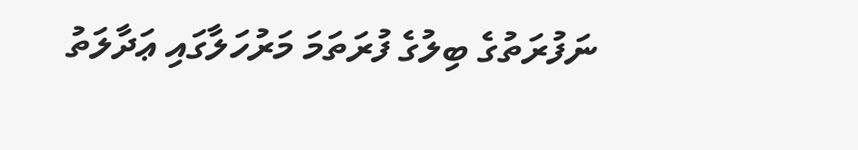ނަފުރަތުގެ ބިލުގެ ފުރަތަމަ މަރުހަލާގައި ޢަދާލަތު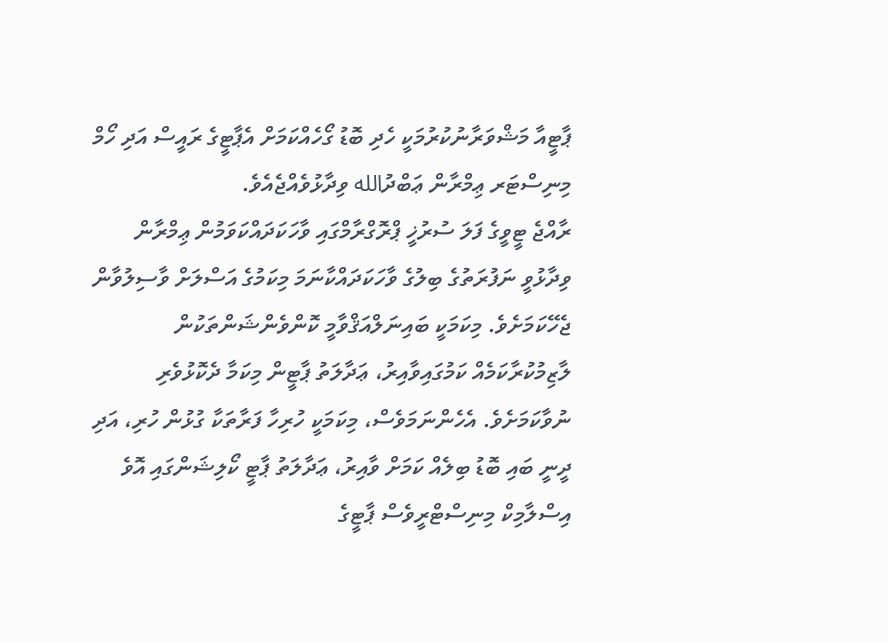ޕާޓީއާ މަޝްވަރާނުކުރުމަކީ ހެދި ބޮޑު ގޯހެއްކަމަށް އެޕާޓީގެ ރައީސް އަދި ހޯމް މިނިސްޓަރ ޢިމްރާން ޢަބްދުالله ވިދާޅުވެއްޖެއެވެ.
ރާއްޖެ ޓީވީގެ ފަލަ ސުރުޚީ ޕްރޮގްރާމްގައި ވާހަކަދައްކަވަމުން ޢިމްރާން ވިދާޅުވީ ނަފުރަތުގެ ބިލުގެ ވާހަކަދައްކާނަމަ މިކަމުގެ އަސްލަށް ވާސިލުވާން ޖެހޭކަމަށެވެ. މިކަމަކީ ބައިނަލްއަޤްވާމީ ކޮންވެންޝަންތަކުން ލާޒިމުކުރާކަމެއް ކަމުގައިވާއިރު، ޢަދާލަތު ޕާޓީން މިކަމާ ދެކޮޅުވެރި ނުވާކަމަށެވެ. އެހެންނަމަވެސް، މިކަމަކީ ހުރިހާ ފަރާތަކާ ގުޅުން ހުރި، އަދި ދީނީ ބައި ބޮޑު ބިލެއް ކަމަށް ވާއިރު، ޢަދާލަތު ޕާޓީ ކޯލިޝަންގައި އޮވެ އިސްލާމިކް މިނިސްޓްރީވެސް ޕާޓީގެ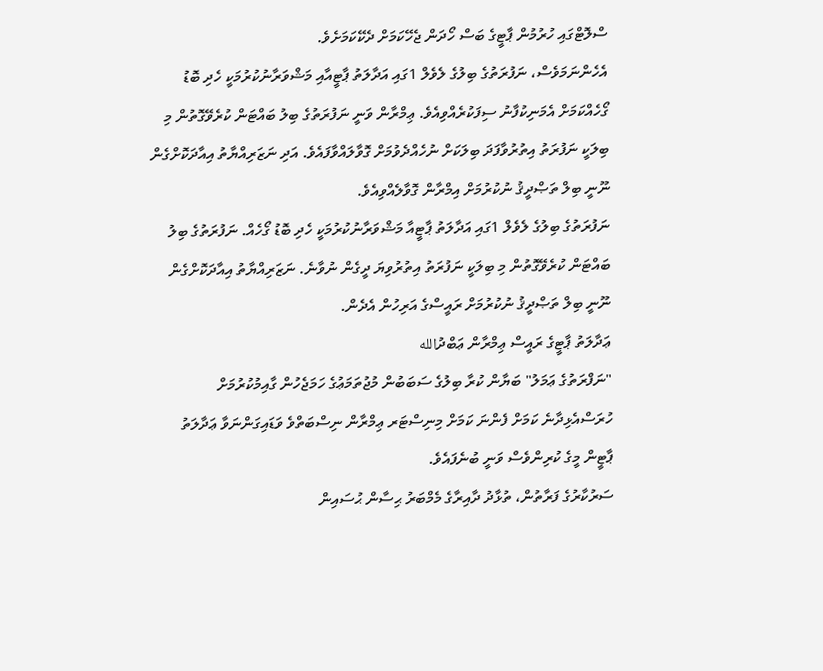ސްލޮޓްގައި ހުރުމުން ޕާޓީގެ ބަސް ހޯދަން ޖެހޭކަމަށް ދެކޭކަމަށެވެ.
އެހެންނަމަވެސް، ނަފުރަތުގެ ބިލުގެ ލެވެލް 1ގައި އަދާލަތު ޕާޓީއާއި މަޝްވަރާނުކުރުމަކީ ހެދި ބޮޑު ގޯހެއްކަމަށް އެމަނިކުފާނު ސިފަކުރެއްވިއެވެ. ޢިމްރާން ވަނީ ނަފުރަތުގެ ބިލު ބައްޓަން ކުރެވޭގޮތުން މި ބިލަކީ ނަފުރަތު އިތުރުވާފަދަ ބިލަކަށް ނުހެއްދެވުމަށް ގޮވާލައްވާފައެވެ. އަދި ނަޒަރިއްޔާތު އިއާދަކޮށްގެން ނޫނީ ބިލް ތަޞްދީޤު ނުކުރުމަށް އިމްރާން ގޮވާލެއްވިއެވެ.
ނަފުރަތުގެ ބިލުގެ ލެވެލް 1ގައި އަދާލަތު ޕާޓީއާ މަޝްވަރާނުކުރުމަކީ ހެދި ބޮޑު ގޯހެއް. ނަފުރަތުގެ ބިލު ބައްޓަން ކުރެވޭގޮތުން މި ބިލަކީ ނަފުރަތު އިތުރުވިޔަ ދީގެން ނުވާނެ. ނަޒަރިއްޔާތު އިއާދަކޮށްގެން ނޫނީ ބިލް ތަޞްދީޤު ނުކުރުމަށް ރައީސްގެ އަރިހުން އެދެން.
ޢަދާލަތު ޕާޓީގެ ރައީސް ޢިމްރާން ޢަބްދުالله
"ނަފްރަތުގެ ޢަމަލު" ބަޔާން ކުރާ ބިލުގެ ސަބަބުން މުޖުތަމަޢުގެ ހަމަޖެހުން ގާއިމުކުރުމަށް ހުރަސްއެޅިދާނެ ކަމަށް ފެންނަ ކަމަށް މިނިސްޓަރ ޢިމްރާން ނިސްބަތްވެ ވަޑައިގަންނަވާ ޢަދާލަތު ޕާޓީން މީގެ ކުރިންވެސް ވަނީ ބުނެފައެވެ.
ސަރުކާރުގެ ފަރާތުން، ތުޅާދު ދާއިރާގެ މެމްބަރު ޙިސާން ޙުސައިން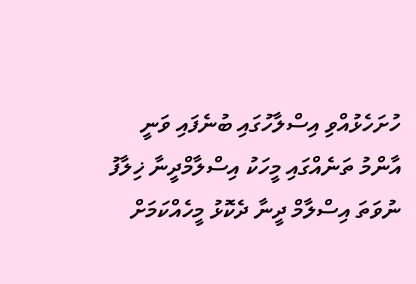ހުށަހެޅުއްވި އިސްލާހުގައި ބުނެފައި ވަނީ އާންމު ތަނެއްގައި މީހަކު އިސްލާމްދީނާ ޚިލާފު ނުވަތަ އިސްލާމް ދީނާ ދެކޮޅު މީހެއްކަމަށް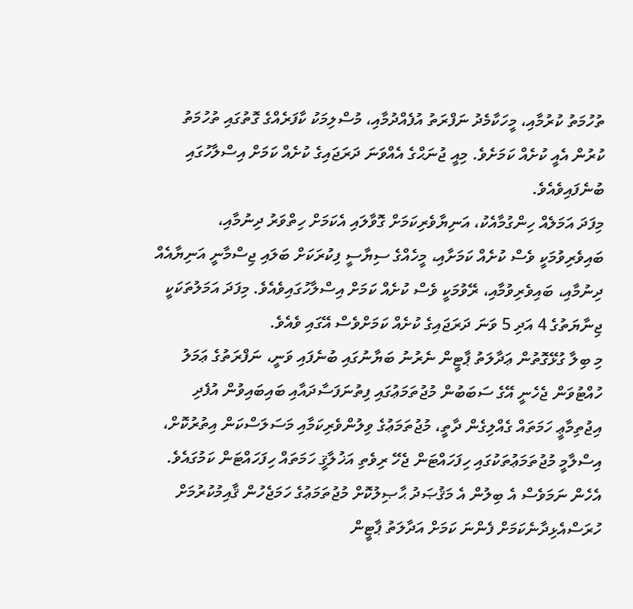ތުހުމަތު ކުރުމާއި، މީހަކާމެދު ނަފްރަތު އުފެއްދުމާއި، މުސްލިމަކު ކާފަރެއްގެ ގޮތުގައި ތުހުމަތު ކުރުން އެއީ ކުށެއް ކަމަށެވެ. މިއީ ޖުނަޙްގެ އެއްވަނަ ދަރަޖައިގެ ކުށެއް ކަމަށް އިސްލާހުގައި ބުނެފައިވެއެވެ.
މިފަދަ އަމަލެއް ހިންގުމާއެކު، އަނިޔާވެރިކަމަށް ގޮވާލައި އެކަމަށް ހިތްވަރު ދިނުމާއި، ބައިވެރިވުމަކީ ވެސް ކުށެއް ކަމަށާއި، މީހެއްގެ ސިޔާސީ ފިކުރަކަށް ބަލައި ޖިސްމާނީ އަނިޔާއެއް ދިނުމާއި، ބައިވެރިވުމާއި، ރޭވުމަކީ ވެސް ކުށެއް ކަމަށް އިސްލާހުގައިވެއެވެ. މިފަދަ އަމަލުތަކަކީ ޖިނާޔަތުގެ 4 އަދި 5 ވަނަ ދަރަޖައިގެ ކުށެއް ކަމަށްވެސް އޭގައި ވެއެވެ.
މި ބިލާ ގުޅޭގޮތުން ޢަދާލަތު ޕާޓީން ނެރުނު ބަޔާނުގައި ބުނެފައި ވަނީ، ނަފްރަތުގެ ޢަމަލު ހުއްޓުވަން ޖެހެނީ އޭގެ ސަބަބުން މުޖުތަމަޢުގައި ފިތުނަފަސާދައާއި ބައިބައިވުން އުފެދި އިޖުތިމާޢީ ހަމަތައް ގެއްލިގެން ދާތީ، މުޖުތަމަޢުގެ ވިލުންވެރިކަމާއި މަސަލަސްކަން އިތުރުކޮށް، އިސްލާމީ މުޖުތަމަޢުތަކުގައި ހިފަހައްޓަން ޖެހޭ ރިވެތި އަޚުލާޤީ ހަމަތައް ހިފަހައްޓަން ކަމުގައެވެ. އެހެން ނަމަވެސް އެ ބިލުން އެ މަޤުޞަދު ޙާޞިލުކޮށް މުޖުތަމަޢުގެ ހަމަޖެހުން ޤާއިމުކުރުމަށް ހުރަސްއެޅިދާނެކަމަށް ފެންނަ ކަމަށް އަދާލަތު ޕާޓީން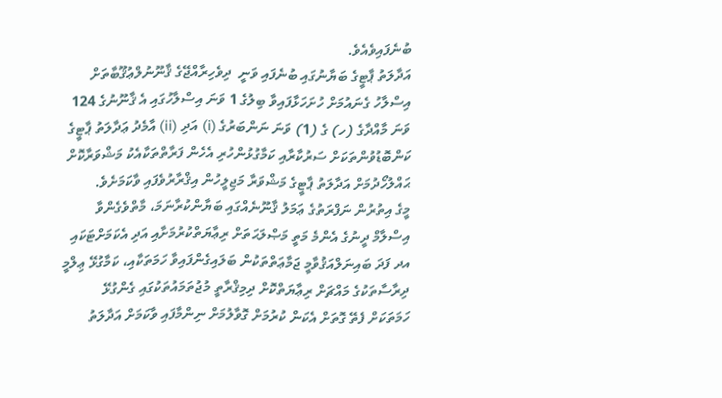ބުނެފައިވެއެވެ.
އަދާލަތު ޕާޓީގެ ބަޔާނުގައި ބުނެފައި ވަނީ  ދިވެހިރާއްޖޭގެ ޤާނޫނުލްޢުޤޫބާތަށް އިސްލާހު ގެނައުމަށް ހުށަހަޅާފައިވާ ބިލުގެ 1 ވަނަ އިސްލާހުގައި އެ ޤާނޫނުގެ 124 ވަނަ މާއްދާގެ (ހ) ގެ (1) ވަނަ ނަންބަރުގެ (i) އަދި (ii) އާމެދު ޢަދާލަތު ޕާޓީގެ ކަންބޮޑުވުންތަކަށް ސަރުކާރާއި ކަމާގުޅުންހުރި އެހެން ފަރާތްތަކާއެކު މަޝްވަރާކޮށް ޙައްލުހޯދުމަށް އަދާލަތު ޕާޓީގެ މަޝްވަރާ މަޖިލީހުން އިޤްރާރުވެފައި ވާކަމަށެވެ.
މީގެ އިތުރުން ނަފްރަތުގެ ޢަމަލު ޤާނޫނެއްގައި ބަޔާންކުރާނަމަ، މާތްވެގެންވާ އިސްލާމް ދީނުގެ އެންމެ މަތީ މަޞްލަޙަތަށް ރިޢާޔަތްކުރުމަށާއި އަދި އެކަމަށްޓަކައި އދ ފަދަ ބައިނަލްއަޤުވާމީ ޖަމާޢަތްތަކުން ބަލައިގެންފައިވާ ހަމަތަކާއި، ކަމާގުޅޭ ޢިލްމީ ދިރާސާތަކުގެ މައްޗަށް ރިޢާޔަތްކޮށް ދިމިޤްރާތީ މުޖުތަމައުތަކުގައި ގެންގުޅޭ ހަމަތަކަށް ފެތޭ ގޮތަށް އެކަން ކުރުމަށް ގޮވާލުމަށް ނިންމާފައި ވާކަމަށް އަދާލަތު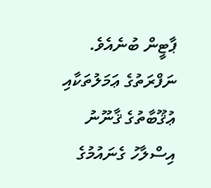ޕާޓީން ބުނެއެވެ.
ނަފްރަތުގެ ޢަމަލުތަކާއި ޢުޤޫބާތުގެ ޤާނޫނު އިސްލާހު ގެނައުމުގެ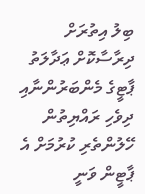ބިލު އިތުރަށް ދިރާސާކޮށް ޢަދާލަތު ޕާޓީގެ މެންބަރުންނާއި ދިވެހި ރައްޔިތުން ހޭލުންތެރި ކުރުމަށް އެ ޕާޓީން ވަނީ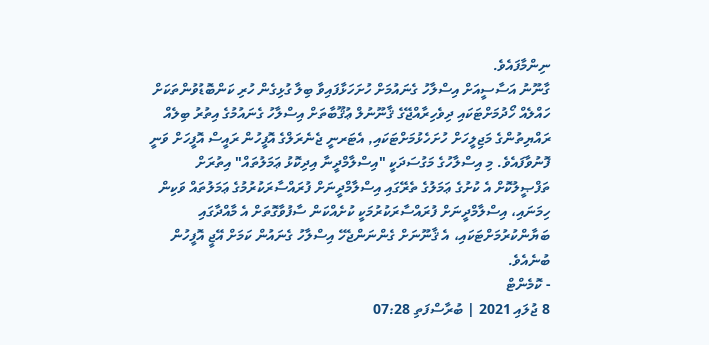ނިންމާފައެވެ.
ގާނޫނު އަސާސީއަށް އިސްލާހު ގެނައުމަށް ހުށަހަޅާފައިވާ ބިލާ ގުޅިގެން ހުރި ކަންބޮޑުވުންތަކަށް ހައްލެއް ހޯދުމަށްޓަކައި ދިވެހިރާއްޖޭގެ ޤާނޫނުލް ޢުޤޫބާތަށް އިސްލާހު ގެނައުމުގެ އިތުރު ބިލެއް ރައްޔިތުންގެ މަޖިލީހަށް ހުށަހެޅުމަށްޓަކައި, އެޓަރނީ ޖެނެރަލްގެ އޮފީހުން ރައީސް އޮފީހަށް ވަނީ ފޮނުވާފައެވެ. މި އިސްލާހުގެ މަގުސަދަކީ "އިސްލާމްދީނާ އިދިކޮޅު ޢަމަލުތައް" އިތުރަށް ތަފްޞީލުކޮށް އެ ކުށުގެ ޢަމަލުގެ ތެރޭގައި އިސްލާމްދީނަށް ފުރައްސާރަކުރުމުގެ ޢަމަލުތައް ވަކިން ހިމަނައި، އިސްލާމްދީނަށް ފުރައްސާރަކުރުމަކީ ކުށެއްކަން ސާފުވާގޮތަށް އެ މާއްދާގައި ބަޔާންކުރުމަށްޓަކައި، އެ ޤާނޫނަށް ގެންނަންޖެހޭ އިސްލާހު ގެނައުން ކަމަށް އޭޖީ އޮފީހުން ބުނެއެވެ.
- ކޮމެންޓް
8 ޖުލައި 2021 | ބުރާސްފަތި 07:28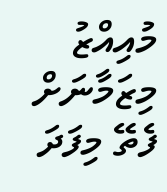މުއިއްޒު
މިޒަމާނަށް ފެތޭ މިފަދަ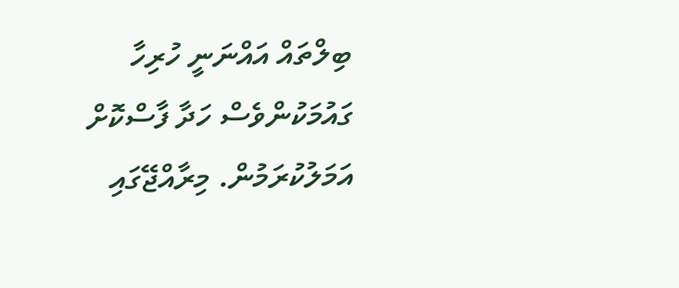ބިލްތައް އައްނަނީ ހުރިހާ ގައުމަކުންވެސް ހަދާ ފާސްކޮށް އަމަލުކުރަމުން. މިރާއްޖޭގައި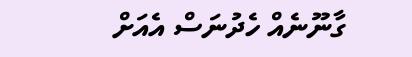ގާނޫނެއް ހެދުނަސް އެއަށް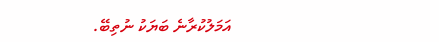އަމަލުކުރާނެ ބަޔަކު ނުތިބޭ.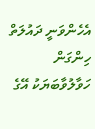އެހެންވަނީ ދައުލަތް ހިންގަން ހަވާލުވާބަޔަކު އޭގެ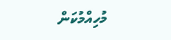މުހިއްމުކަން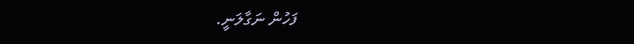ފަހުން ނަގާލަނީ.